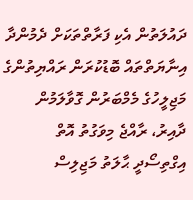ދައުލަތުން އެކި ފަރާތްތަކަށް ދެމުންދާ އިނާޔަތްތައް ބޮޑުކުރަން ރައްޔިތުންގެ މަޖިލީހުގެ މެމްބަރުން ގޮވާލަމުން ދާއިރު، ރާއްޖެ މިވަގުތު އޮތް އިގްތިސޯދީ ޙާލަތު މަޖިލިސް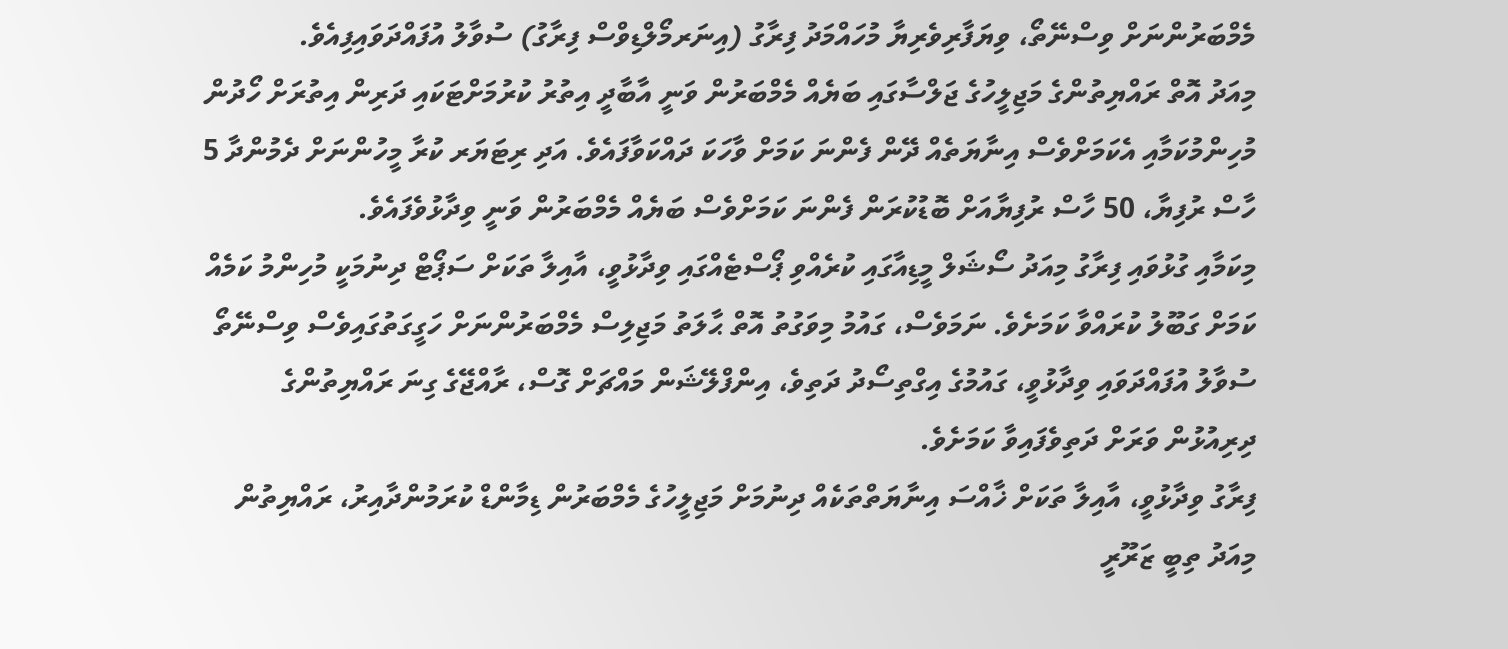މެމްބަރުންނަށް ވިސްނޭތޯ، ވިޔަފާރިވެރިޔާ މުހައްމަދު ފިރާގު (އިނަރމޯލްޑިވްސް ފިރާގު) ސުވާލު އުފައްދަވައިފިއެވެ.
މިއަދު އޮތް ރައްޔިތުންގެ މަޖިލީހުގެ ޖަލްސާގައި ބަޔެއް މެމްބަރުން ވަނީ އާބާދީ އިތުރު ކުރުމަށްޓަކައި ދަރިން އިތުރަށް ހޯދުން މުހިންމުކަމާއި އެކަމަށްވެސް އިނާޔަތެއް ދޭން ފެންނަ ކަމަށް ވާހަކަ ދައްކަވާފައެވެ. އަދި ރިޓަޔަރ ކުރާ މީހުންނަށް ދެމުންދާ 5 ހާސް ރުފިޔާ، 50 ހާސް ރުފިޔާއަށް ބޮޑުކުރަން ފެންނަ ކަމަށްވެސް ބަޔެއް މެމްބަރުން ވަނީ ވިދާޅުވެފައެވެ.
މިކަމާއި ގުޅުވައި ފިރާގު މިއަދު ސޯޝަލް މީޑިއާގައި ކުރެއްވި ޕޯސްޓެއްގައި ވިދާޅުވީ، އާއިލާ ތަކަށް ސަޕޯޓް ދިނުމަކީ މުހިންމު ކަމެއް ކަމަށް ގަބޫލު ކުރައްވާ ކަމަށެވެ. ނަމަވެސް، ގައުމު މިވަގުތު އޮތް ޙާލަތު މަޖިލިސް މެމްބަރުންނަށް ހަގީގަތުގައިވެސް ވިސްނޭތޯ ސުވާލު އުފައްދަވައި ވިދާޅުވީ، ގައުމުގެ އިގްތިސޯދު ދަތިވެ، އިންފްލޭޝަން މައްޗަށް ގޮސް، ރާއްޖޭގެ ގިނަ ރައްޔިތުންގެ ދިރިއުޅުން ވަރަށް ދަތިވެފައިވާ ކަމަށެވެ.
ފިރާގު ވިދާޅުވީ، އާއިލާ ތަކަށް ޚާއްސަ އިނާޔަތްތަކެއް ދިނުމަށް މަޖިލީހުގެ މެމްބަރުން ޑިމާންޑް ކުރަމުންދާއިރު، ރައްޔިތުން މިއަދު ތިބީ ޒަރޫރީ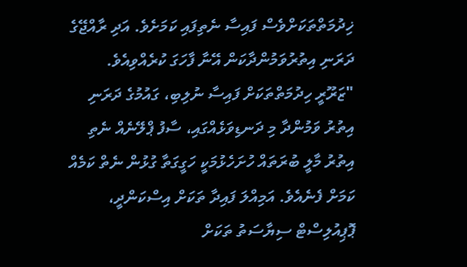ޚިދުމަތްތަކަށްވެސް ފައިސާ ނެތިފައި ކަމަށެވެ. އަދި ރާއްޖޭގެ ދަރަނި އިތުރުވަމުންދާކަން އޭނާ ފާހަގަ ކުރެއްވިއެވެ.
"ޒަރޫރީ ހިދުމަތްތަކަށް ފައިސާ ނުލިބި، ގައުމުގެ ދަރަނި އިތުރު ވަމުންދާ މި ދަނޑިވަޅެއްގައި، ސާފު ޕްލޭނެއް ނެތި އިތުރު މާލީ ބުރަތައް ހުށަހެޅުމަކީ ހަގީގަތާ ގުޅުން ނެތް ކަމެއް ކަމަށް ފެނެއެވެ. އަމިއްލަ ފައިދާ ތަކަށް އިސްކަންދީ، ޕޮޕިއުލިސްޓް ސިޔާސަތު ތަކަށް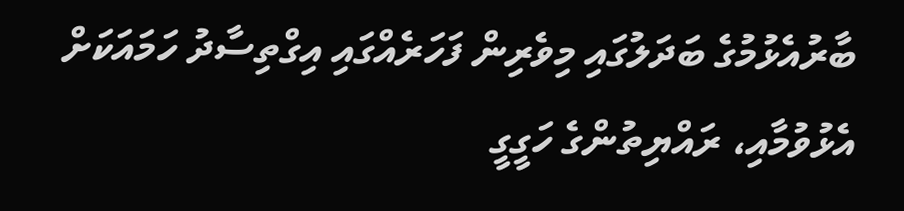ބާރުއެޅުމުގެ ބަދަލުގައި މިވެރިން ފަހަރެއްގައި އިގްތިސާދު ހަމައަކަށް އެޅުވުމާއި، ރައްޔިތުންގެ ހަގީގީ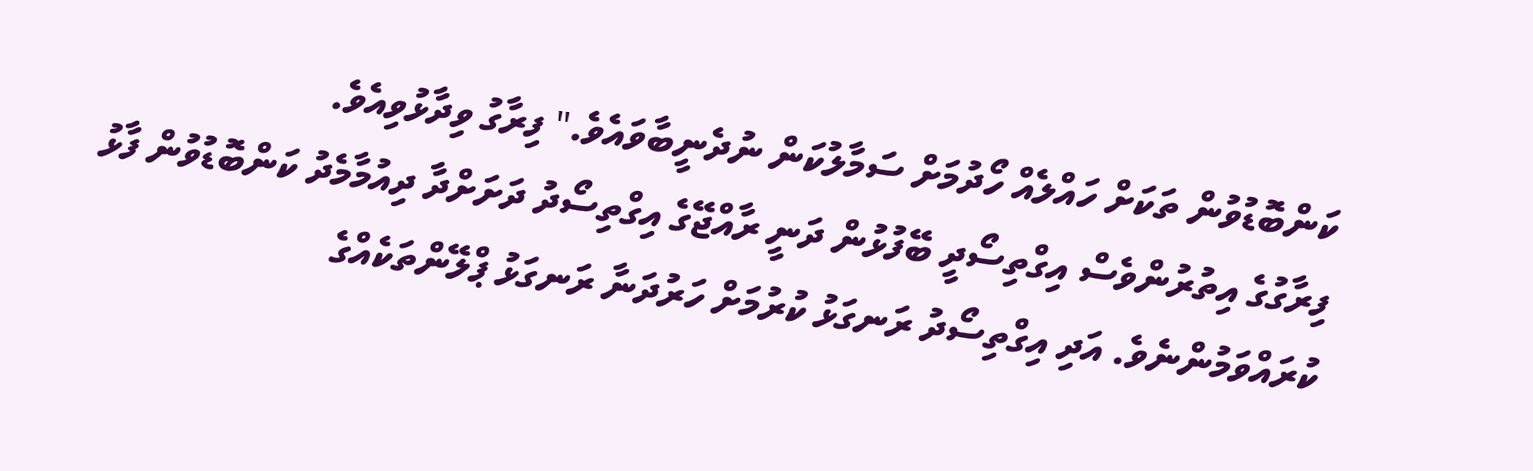ކަންބޮޑުވުން ތަކަށް ހައްލެއް ހޯދުމަށް ސަމާލުކަން ނުދެނީބާވައެވެ." ފިރާގު ވިދާޅުވިއެވެ.
ފިރާގުގެ އިތުރުންވެސް އިގްތިސޯދީ ބޭފުޅުން ދަނީ ރާއްޖޭގެ އިގްތިސޯދު ދަށަށްދާ ދިއުމާމެދު ކަންބޮޑުވުން ފާޅު ކުރައްވަމުންނެވެ. އަދި އިގްތިސޯދު ރަނގަޅު ކުރުމަށް ހަރުދަނާ ރަނގަޅު ޕްލޭންތަކެއްގެ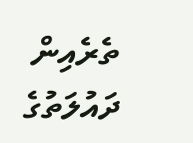ތެރެއިން ދައުލަތުގެ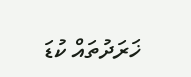ޚަރަދުތައް ކުޑަ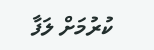ކުރުމަށް ލަފާ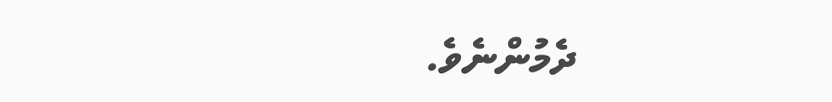ދެމުންނެވެ.